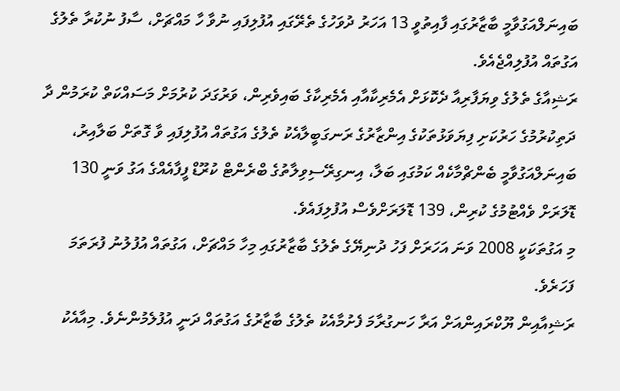ބައިނަލްއަގުވާމީ ބާޒާރުގައި ފާއިތުވީ 13 އަހަރު ދުވަހުގެ ތެރޭގައި އުފުލިފައި ނުވާ ހާ މައްޗަށް، ސާފު ނުކުރާ ތެލުގެ އަގުތައް އުފުލިއްޖެއެވެ.
ރަޝިއާގެ ތެލުގެ ވިޔަފާރިއާ ދެކޮޅަށް އެމެރިކާއާއި އެމެރިކާގެ ބައިވެރިން، ވަރުގަދަ ކުރުމަށް މަސައްކަތް ކުރަމުން ދާ ދަތިކުރުމުގެ ހަރުކަށި ފިޔަވަޅުތަކުގެ އިންޒާރުގެ ރަނގަބީލާއެކު ތެލުގެ އަގުތައް އުފުލިފައި ވާ ގޮތަށް ބަލާއިރު، ބައިނަލްއަގުވާމީ ބެންޗްމާކެއް ކަމުގައި ބަލާ، އިނގިރޭސިވިލާތުގެ ބްރެންޓް ކުރޫޑް ފީފާއެއްގެ އަގު ވަނީ 130 ޑޮލަރަށް ވެއްޓުމުގެ ކުރިން، 139 ޑޮލަރަށްވެސް އުފުލިފައެވެ.
މި އަގުތަކަކީ 2008 ވަނަ އަހަރަށް ފަހު ދުނިޔޭގެ ތެލުގެ ބާޒާރުގައި މިހާ މައްޗަށް، އަގުތައް އުފުލުނު ފުރަތަމަ ފަހަރެވެ.
ރަޝިއާއިން ޔޫކްރައިންއަށް އަރާ ހަނގުރާމަ ފެށުމާއެކު ތެލުގެ ބާޒާރުގެ އަގުތައް ދަނީ އުފުލެމުންނެވެ. މިއާއެކު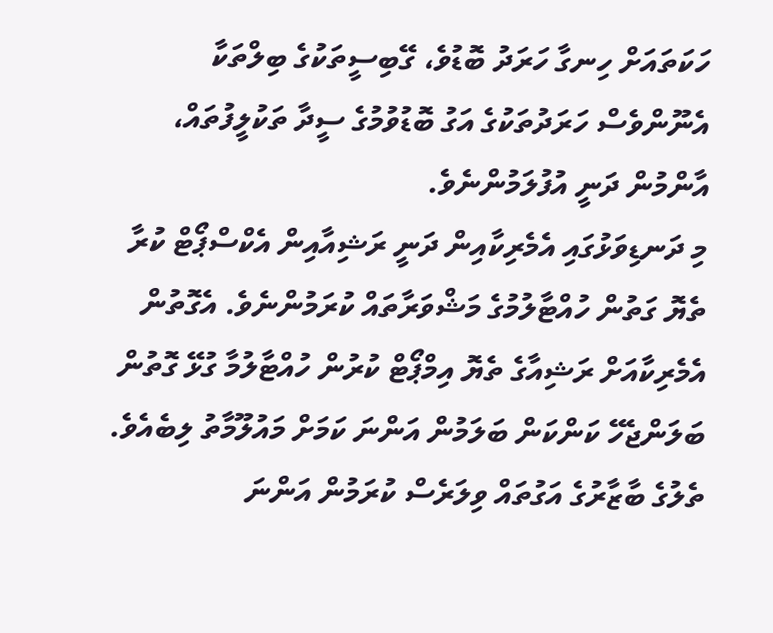ހަކަތައަށް ހިނގާ ހަރަދު ބޮޑުވެ، ގޭބިސީތަކުގެ ބިލްތަކާ އެނޫންވެސް ހަރަދުތަކުގެ އަގު ބޮޑުވުމުގެ ސީދާ ތަކުލީފުތައް، އާންމުން ދަނީ އުފުލަމުންނެވެ.
މި ދަނޑިވަޅުގައި އެމެރިކާއިން ދަނީ ރަޝިއާއިން އެކްސްޕޯޓް ކުރާ ތެޔޮ ގަތުން ހުއްޓާލުމުގެ މަޝްވަރާތައް ކުރަމުންނެވެ. އެގޮތުން އެމެރިކާއަށް ރަޝިއާގެ ތެޔޮ އިމްޕޯޓް ކުރުން ހުއްޓާލުމާ ގުޅޭ ގޮތުން ބަލަންޖެހޭ ކަންކަން ބަލަމުން އަންނަ ކަމަށް މައުލޫމާތު ލިބެއެވެ.
ތެލުގެ ބާޒާރުގެ އަގުތައް ވިލަރެސް ކުރަމުން އަންނަ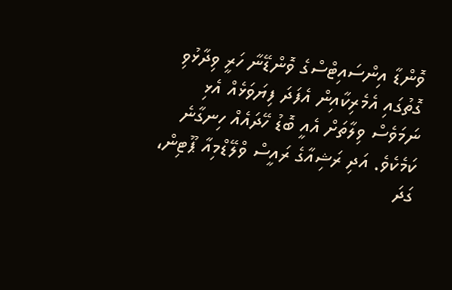ވޮންޑާ އިންސައިޓްސްގެ ވޮންޑޭނާ ހަރީ ވިދާޅުވި ގޮތުގައި އެމެރިކާއިން އެފަދަ ފިޔަވަޅެއް އެޅި ނަމަވެސް ވިލާތަށް އެއީ ބޮޑު ހޭދައެއް ހިނގާނެ ކަމެކެވެ. އަދި ރަޝިއާގެ ރައީސް ވްލޭޑްމިއާ ޕޫޓިން، ގަދަ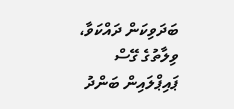ބަދަވިކަން ދައްކަވާ، ވިލާތުގެ ގޭސް ޕައިޕްލައިން ބަންދު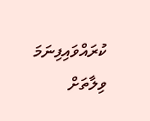ކުރައްވައިފިނަމަ ވިލާތަށް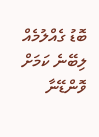ބޮޑު ގެއްލުމެއް ލިބޭނެ ކަމަށް ވޮންޑޭނާ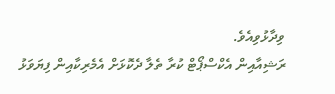ވިދާޅުވިއެވެ.
ރަޝިއާއިން އެކްސްޕޯޓް ކުރާ ތެލާ ދެކޮޅަށް އެމެރިކާއިން ފިޔަވަޅު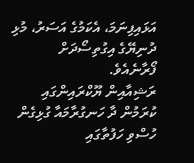އަޅައިފިނަމަ، އެކަމުގެ އަސަރު، މުޅި ދުނިޔޭގެ އިގުތިސޯދަށް ފޯރާނެއެވެ.
ރަޝިއާއިން ޔޫކްރައިންގައި ކުރަމުން ދާ ހަނގުރާމައާ ގުޅިގެން ހުސްވި ހަފުތާގައި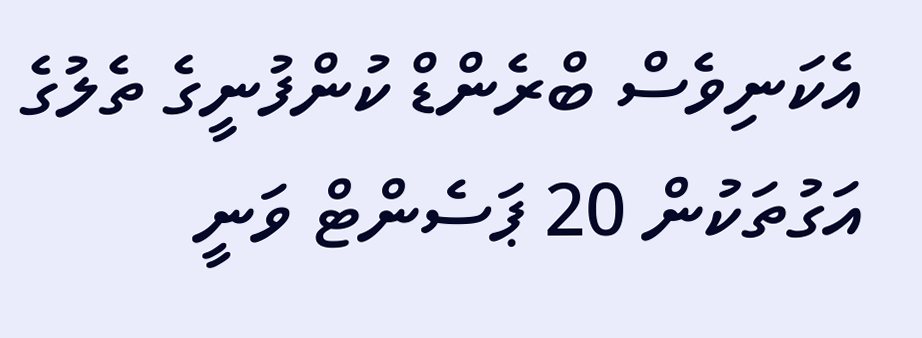އެކަނިވެސް ބްރެންޑް ކުންފުނީގެ ތެލުގެ އަގުތަކުން 20 ޕަސެންޓް ވަނީ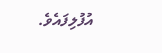އުފުލިފައެވެ.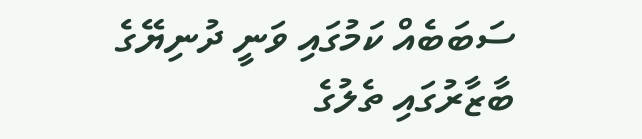ސަބަބެއް ކަމުގައި ވަނީ ދުނިޔޭގެ ބާޒާރުގައި ތެލުގެ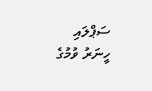ސަޕްލައި ހީނަރު ވުމުގެ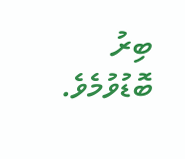ބިރު ބޮޑުވުމެވެ.